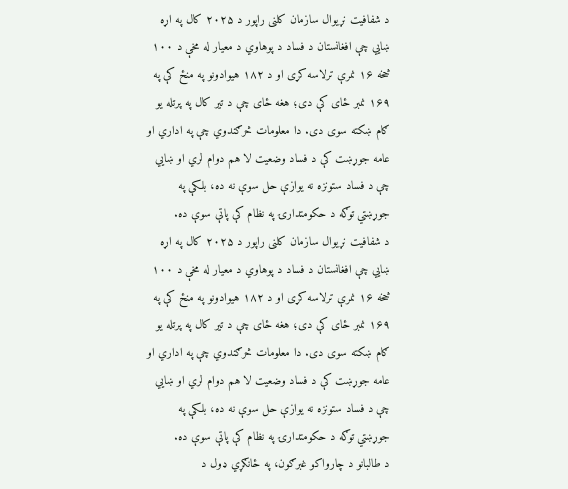د شفافیت نړیوال سازمان کلنی راپور د ۲۰۲۵ کال په اړه ښايي چې افغانستان د فساد د پوهاوي د معیار له مخې د ۱۰۰ څخه ۱۶ نمرې ترلاسه کړی او د ۱۸۲ هیوادونو په منځ کې په ۱۶۹ نمبر ځای کې دی؛ هغه ځای چې د تیر کال په پرتله یو ګام ښکته سوی دی. دا معلومات څرګندوي چې په اداري او عامه جوړښت کې د فساد وضعیت لا هم دوام لري او ښايي چې د فساد ستونزه نه یوازې حل سوې نه ده، بلکې په جوړښتي توګه د حکومتدارۍ په نظام کې پاتې سوې ده.
د شفافیت نړیوال سازمان کلنی راپور د ۲۰۲۵ کال په اړه ښايي چې افغانستان د فساد د پوهاوي د معیار له مخې د ۱۰۰ څخه ۱۶ نمرې ترلاسه کړی او د ۱۸۲ هیوادونو په منځ کې په ۱۶۹ نمبر ځای کې دی؛ هغه ځای چې د تیر کال په پرتله یو ګام ښکته سوی دی. دا معلومات څرګندوي چې په اداري او عامه جوړښت کې د فساد وضعیت لا هم دوام لري او ښايي چې د فساد ستونزه نه یوازې حل سوې نه ده، بلکې په جوړښتي توګه د حکومتدارۍ په نظام کې پاتې سوې ده.
د طالبانو د چارواکو غبرګون، په ځانګړي ډول د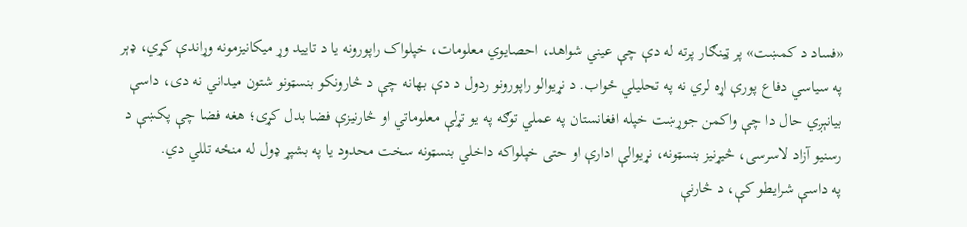«فساد د کمښت» پر ټینګار پرته له دې چې عيني شواهد، احصایوي معلومات، خپلواک راپورونه یا د تایید وړ میکانیزمونه وړاندې کړي، ډېر په سیاسي دفاع پورې اړه لري نه په تحلیلي ځواب. د نړیوالو راپورونو ردول د دې بهانه چې د څارونکو بنسټونو شتون میداني نه دی، داسې بیانېږي حال دا چې واکمن جوړښت خپله افغانستان په عملي توګه په یو تړلې معلوماتي او څارنیزې فضا بدل کړی؛ هغه فضا چې پکښې د رسنیو آزاد لاسرسی، څیړنیز بنسټونه، نړیوالې ادارې او حتی خپلواکه داخلي بنسټونه سخت محدود یا په بشپړ ډول له منځه تللي دي.
په داسې شرایطو کې، د څارنې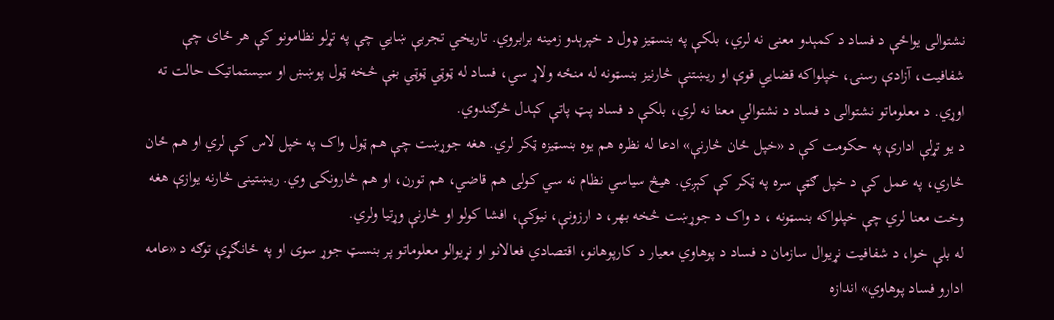نشتوالی یواځې د فساد د کمېدو معنی نه لري، بلکې په بنسټیز ډول د خپرېدو زمینه برابروي. تاریخي تجربې ښايي چې په تړلو نظامونو کې هر ځای چې شفافیت، آزادې رسنۍ، خپلواکه قضایي قوې او ریښتنې څارنیز بنسټونه له منځه ولاړ سي، فساد له ټوټي ټوټي بڼې څخه ټول پوښښ او سیستماتیک حالت ته اوړي. د معلوماتو نشتوالی د فساد د نشتوالي معنا نه لري، بلکې د فساد پټ پاتې کېدل څرګندوي.
د یو تړلې ادارې په حکومت کې د «خپل ځان څارنې» ادعا له نظره هم یوه بنسټیزه ټکر لري. هغه جوړښت چې هم ټول واک په خپل لاس کې لري او هم ځان څاري، په عمل کې د خپل ګټې سره په ټکر کې کېږي. هیڅ سیاسي نظام نه سي کولی هم قاضي، هم تورن، او هم څارونکی وي. ریښتینی څارنه یوازې هغه وخت معنا لري چې خپلواکه بنسټونه ، د واک د جوړښت څخه بهر، د ارزونې، نیوکې، افشا کولو او څارنې وړتیا ولري.
له بلې خوا، د شفافیت نړیوال سازمان د فساد د پوهاوي معیار د کارپوهانو، اقتصادي فعالانو او نړیوالو معلوماتو پر بنسټ جوړ سوی او په ځانګړې توګه د «عامه ادارو فساد پوهاوي» اندازه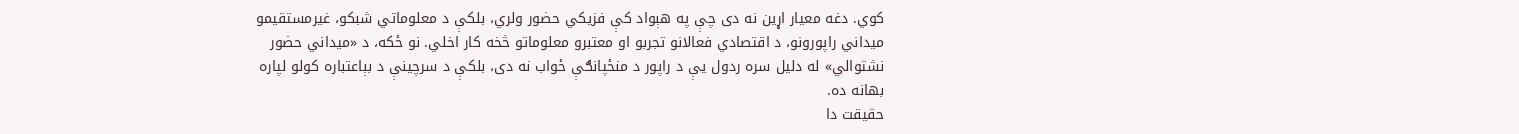کوي. دغه معیار اړین نه دی چې په هېواد کې فزیکي حضور ولري، بلکې د معلوماتي شبکو، غیرمستقیمو میداني راپورونو، د اقتصادي فعالانو تجربو او معتبرو معلوماتو څخه کار اخلي. نو ځکه، د «میداني حضور نشتوالي» له دلیل سره ردول یې د راپور د منځپانګې ځواب نه دی، بلکې د سرچینې د بېاعتباره کولو لپاره بهانه ده.
حقیقت دا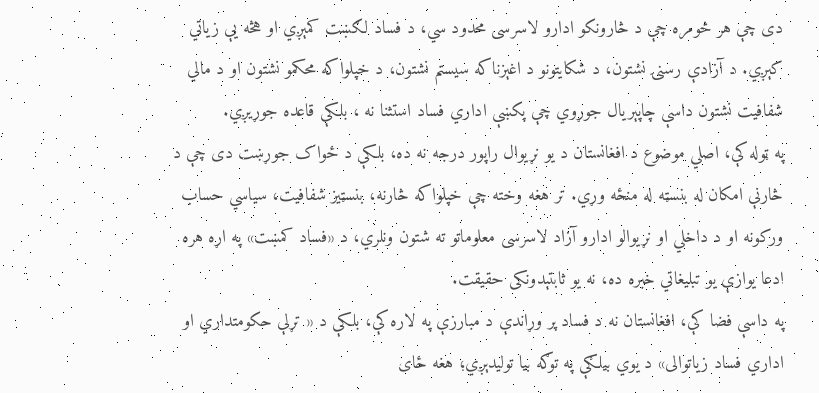دی چې هر څومره چې د څارونکو ادارو لاسرسی محدود سي، د فساد لګښت کمېږي او هڅه یې زیاتي کېږي. د آزادې رسنۍ نشتون، د شکایتونو د اغېزناکه سیستم نشتون، د خپلواکه محکمو نشتون او د مالي شفافیت نشتون داسې چاپېریال جوړوي چې پکښې اداري فساد استثنا نه ، بلکې قاعده جوړيږي.
په ټوله کې، اصلي موضوع د افغانستان د یو نړیوال راپور درجه نه ده، بلکې د ځواک جوړښت دی چې د څارنې امکان له بنسټه له منځه وړي. تر هغه وخته چې خپلواکه څارنه، بنسټیز شفافیت، سیاسي حساب ورکونه او د داخلي او نړیوالو ادارو آزاد لاسرسی معلوماتو ته شتون ونلري، د «فساد کمښت» په اړه هره ادعا یوازې یو تبلیغاتي خبره ده، نه یو ثابتېدونکی حقیقت.
په داسې فضا کې، افغانستان نه د فساد پر وړاندې د مبارزې په لاره کې، بلکې د « تړلې حکومتداري او اداري فساد زیاتوالی» د يوي بیلګې په توګه بیا تولیدېږي؛ هغه ځای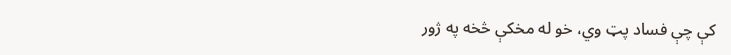کې چې فساد پټ وي، خو له مخکې څخه په ژور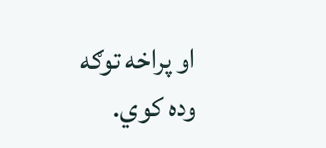او پراخه توګه وده کوي.